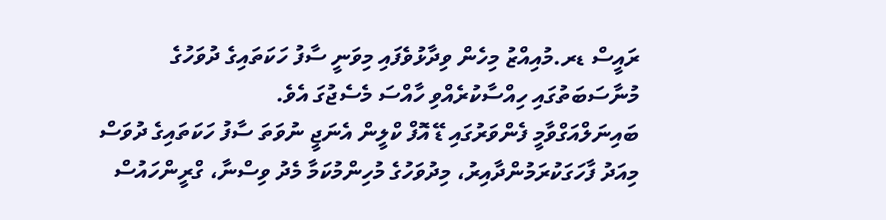ރައީސް ޑރ.މުއިއްޒު މިހެން ވިދާޅުވެފައި މިވަނީ ސާފު ހަކަތައިގެ ދުވަހުގެ މުނާސަބަތުގައި ހިއްސާކުރެއްވި ހާއްސަ މެސެޖުގަ އެވެ.
ބައިނަލްއަގްވާމީ ފެންވަރުގައި ޑޭ އޮފް ކްލީން އެނަޖީ ނުވަތަ ސާފު ހަކަތައިގެ ދުވަސް މިއަދު ފާހަގަކުރަމުންދާއިރު، މިދުވަހުގެ މުހިންމުކަމާ މެދު ވިސްނާ، ގްރީންހައުސް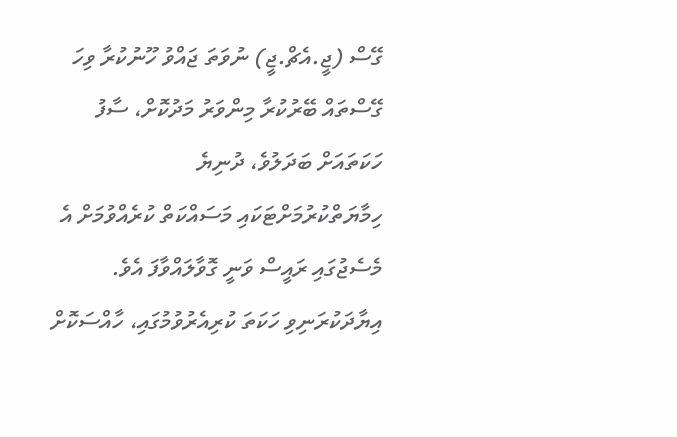ގޭސް (ޖީ.އެޗް.ޖީ) ނުވަތަ ޖައްވު ހޫނުކުރާ ވިހަ ގޭސްތައް ބޭރުކުރާ މިންވަރު މަދުކޮށް، ސާފު ހަކަތައަށް ބަދަލުވެ، ދުނިޔެ ހިމާޔަތްކުރުމަށްޓަކައި މަސައްކަތް ކުރެއްވުމަށް އެ މެސެޖުގައި ރައީސް ވަނީ ގޮވާލައްވާފަ އެވެ.
އިޔާދަކުރަނިވި ހަކަތަ ކުރިއެރުވުމުގައި، ހާއްސަކޮށް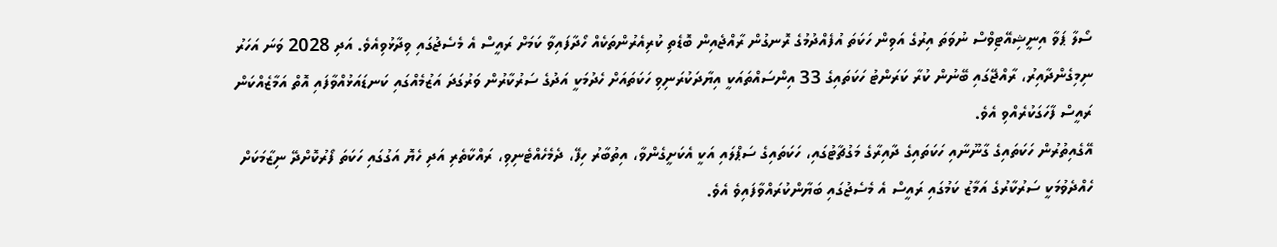ސޯލާ ޕަވާ އިނީޝިއޭޓިވްސް ނުވަތަ އިރުގެ އަވިން ހަކަތަ އުފެއްދުމުގެ ރޮނގުން ރާއްޖެއިން ބޮޑެތި ކުރިއެރުންތަކެއް ހޯދާފައިވާ ކަމަށް ރައީސް އެ މެސެޖުގައި ވިދާޅުވިއެވެ. އަދި 2028 ވަނަ އަހަރު ނިމިގެންދާއިރު، ރާއްޖޭގައި ބޭނުން ކުރާ ކަރަންޓު ހަކަތައިގެ 33 އިންސައްތައަކީ އިޔާދަކުރަނިވި ހަކަތައަށް ހެދުމަކީ އަދުގެ ސަރުކާރުން ވަރުގަދަ އަޒުމެއްގައި ކަނޑައަޅުއްވާފައި އޮތް އަމާޒެއްކަން ރައީސް ފާހަގަކުރެއްވި އެވެ.
އޭގެއިތުރުން ހަކަތައިގެ ގާނޫނާއި ހަކަތައިގެ ދާއިރާގެ މަގުޗާޓުގައި، ހަކަތައިގެ ސަޕްލައި އަކީ އެކަށީގެންވާ، އިތުބާރު ހިފޭ، ދެމެހެއްޓެނިވި، ރައްކާތެރި އަދި ހެޔޮ އަގުގައި ހަކަތަ ފޯރުކޮށްދޭ ނިޒާމަކަށް ހެއްދެވުމަކީ ސަރުކާރުގެ އަމާޒު ކަމުގައި ރައީސް އެ މެސެޖުގައި ބަޔާންކުރައްވާފައިވެ އެވެ.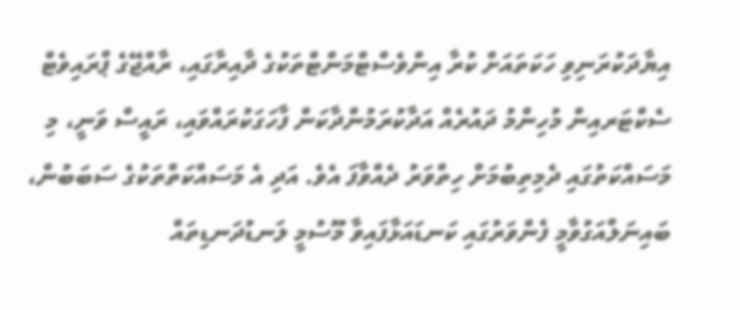އިޔާދަކުރަނިވި ހަކަތައަށް ކުރާ އިންވެސްޓްމަންޓްތަކުގެ ދާއިރާގައި، ރާއްޖޭގެ ޕްރައިވެޓް ސެކްޓަރއިން މުހިންމު ދައުރެއް އަދާކުރަމުންދާކަން ފާހަގަކުރައްވައި، ރައީސް ވަނީ، މި މަސައްކަތުގައި ދެމިތިބުމަށް ހިތްވަރު ދެއްވާފަ އެވެ. އަދި އެ މަސައްކަތްތަކުގެ ސަބަބުން، ބައިނަލްއަގުވާމީ ފެންވަރުގައި ކަނޑައަޅާފައިވާ މޫސުމީ ލަނޑުދަނޑިތައް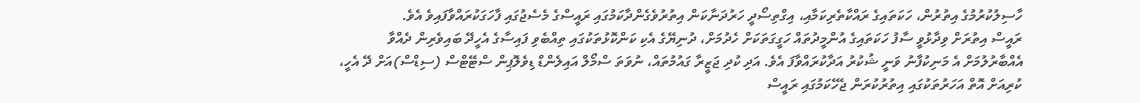ހާސިލުކުރުމުގެ އިތުރުން، ހަކަތައިގެ ރައްކާތެރިކަމާއި، އިގްތިސޯދީ ހަރުދަނާކަން އިތުރުވެގެންދާކަމުގައި ރައީސްގެ މެސެޖުގައި ފާހަގަކުރައްވާފައިވެ އެވެ.
ރައީސް އިތުރަށް ވިދާޅުވީ ސާފު ހަކަތައިގެ އުންމީދުތައް ހަގީގަތަކަށް ހެދުމަށް، ދުނިޔޭގެ އެކި ކަންކޮޅުތަކުގައި ތިއްބެވި ފައިސާގެ އެހީދޭ ބައިވެރިން ދެއްވާ އެއްބާރުލުމަށް އެ މަނިކުފާނު ވަނީ ޝުކުރު އަދާކުރައްވާފަ އެވެ. އަދި ކުދި ޖަޒީރާ ގައުމުތައް، ނުވަތަ ސްމޯލް އައިލެންޑް ޑިވެލޮޕިން ސްޓޭޓްސް (ސިޑްސް)އަށް ދޭ އެހީ، ކުރިއަށް އޮތް އަހަރުތަކުގައި އިތުރުކުރަން ޖެހޭކަމުގައި ރައީސް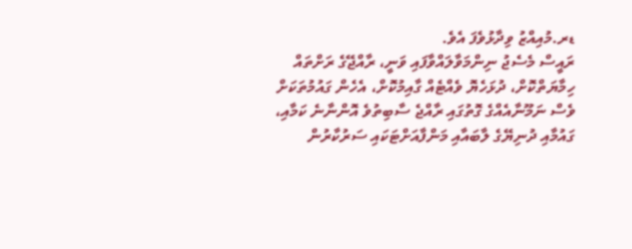ޑރ.މުއިއްޒު ވިދާޅުވެފަ އެވެ.
ރައީސް މެސެޖު ނިންމަވާލައްވާފައި ވަނީ، ރާއްޖޭގެ ރަށްތައް ހިމާޔަތްކޮށް، ދުޅަހެޔޮ ވެއްޓެއް ގާއިމުކޮށް، އެހެން ގައުމުތަކަށް ވެސް ނަމޫނާއެއްގެ ގޮތުގައި ރާއްޖެ ސާބިތުވެ އޮންނާނެ ކަމާއި، ގައުމާއި ދުނިޔޭގެ ލާބައާއި މަންފާއަށްޓަކައި ސަރުކާރުން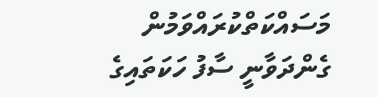މަސައްކަތްކުރައްވަމުން ގެންދަވާނީ ސާފު ހަކަތައިގެ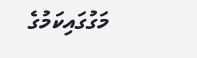މަގުގައިކަމުގެ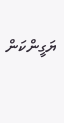ޔަގީންކަން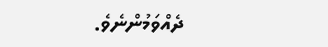ދެއްވަމުންނެވެ.